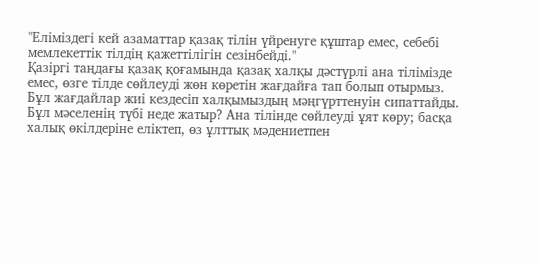"Еліміздегі кей азаматтар қазақ тілін үйренуге құштар емес, себебі мемлекеттік тілдің қажеттілігін сезінбейді."
Қазіргі таңдағы қазақ қоғамында қазақ халқы дәстүрлі ана тілімізде емес, өзге тілде сөйлеуді жөн көретін жағдайға тап болып отырмыз. Бұл жағдайлар жиі кездесіп халқымыздың мәңгүрттенуін сипаттайды. Бұл мәселенің түбі неде жатыр? Ана тілінде сөйлеуді ұят көру; басқа халық өкілдеріне еліктеп, өз ұлттық мәдениетпен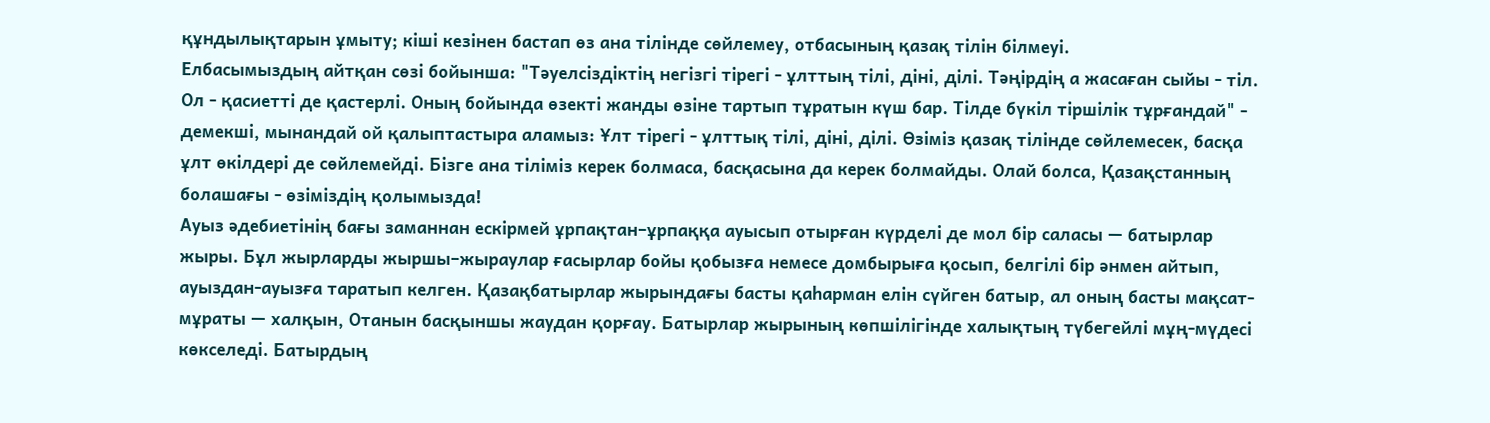құндылықтарын ұмыту; кіші кезінен бастап өз ана тілінде сөйлемеу, отбасының қазақ тілін білмеуі.
Елбасымыздың айтқан сөзі бойынша: "Тәуелсіздіктің негізгі тірегі - ұлттың тілі, діні, ділі. Тәңірдің а жасаған сыйы - тіл. Ол - қасиетті де қастерлі. Оның бойында өзекті жанды өзіне тартып тұратын күш бар. Тілде бүкіл тіршілік тұрғандай" - демекші, мынандай ой қалыптастыра аламыз: Ұлт тірегі - ұлттық тілі, діні, ділі. Өзіміз қазақ тілінде сөйлемесек, басқа ұлт өкілдері де сөйлемейді. Бізге ана тіліміз керек болмаса, басқасына да керек болмайды. Олай болса, Қазақстанның болашағы - өзіміздің қолымызда!
Ауыз әдебиетінің бағы заманнан ескірмей ұрпақтан–ұрпаққа ауысып отырған күрделі де мол бір саласы — батырлар жыры. Бұл жырларды жыршы–жыраулар ғасырлар бойы қобызға немесе домбырыға қосып, белгілі бір әнмен айтып, ауыздан-ауызға таратып келген. Қазақбатырлар жырындағы басты қаһарман елін сүйген батыр, ал оның басты мақсат-мұраты — халқын, Отанын басқыншы жаудан қорғау. Батырлар жырының көпшілігінде халықтың түбегейлі мұң-мүдесі көкселеді. Батырдың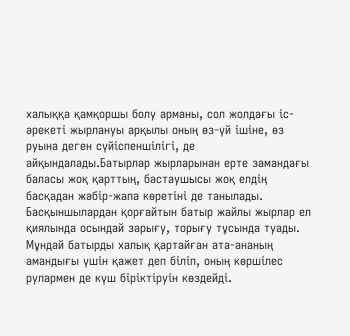халыққа қамқоршы болу арманы, сол жолдағы іс-әрекеті жырлануы арқылы оның өз-үй ішіне, өз руына деген сүйіспеншілігі, де айқындалады.Батырлар жырларынан ерте замандағы баласы жоқ қарттың, бастаушысы жоқ елдің басқадан жәбір-жапа көретіні де танылады. Басқыншылардан қорғайтын батыр жайлы жырлар ел қиялында осындай зарығу, торығу тұсында туады. Мұндай батырды халық қартайған ата-ананың амандығы үшін қажет деп біліп, оның көршілес рулармен де күш біріктіруін көздейді.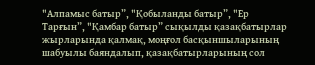"Алпамыс батыр”, "Қобыланды батыр”, "Ер Тарғын”, "Қамбар батыр” сықылды қазақбатырлар жырларында қалмақ, моңғол басқыншыларының шабуылы баяндалып, қазақбатырларының сол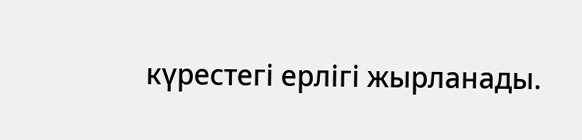күрестегі ерлігі жырланады.